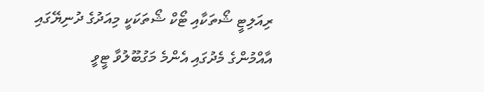ރިއަލިޓީ ޝޯތަކާއި ޓޯކް ޝޯތަކަކީ މިއަދުގެ ދުނިޔޭގައި އާއްމުންގެ މެދުގައި އެންމެ މަގުބޫލުވާ ޓީވީ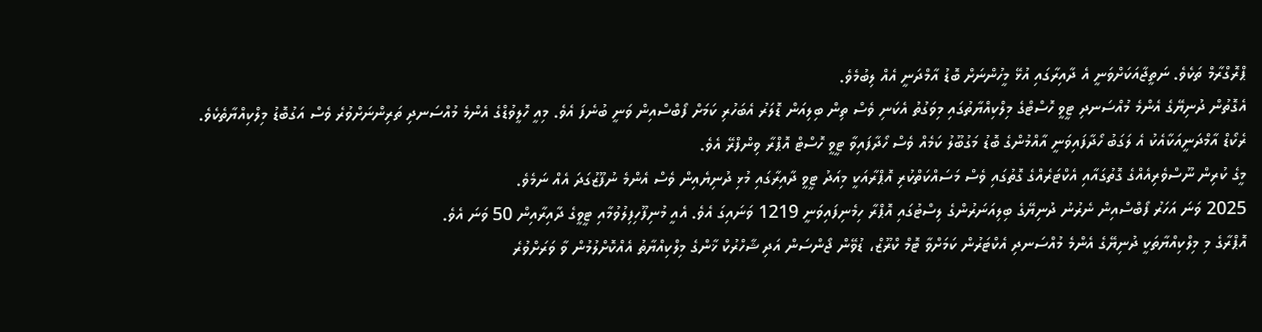ޕްރޮގްރާމް ތަކެވެ. ނަތީޖާއަކަށްވަނީ އެ ދާއިރާގައި އުޅޭ މީހުންނަށް ބޮޑު އާމްދަނީ އެއް ލިބުމެވެ.
އެގޮތުން ދުނިޔޭގެ އެންމެ މުއްސަނދި ޓީވީ ހޮސްޓްގެ މިލްކިއްޔާތުގައި މިވަގުތު އެކަނި ވެސް ތިން ބިލިއަން ޑޮލަރު އެބަހުރި ކަމަށް ފޯބްސްއިން ވަނީ ބުނެފަ އެވެ. މިއީ ހޮލީވުޑްގެ އެންމެ މުއްސަނދި ތަރިންނަށްވުރެ ވެސް އަގުބޮޑު މިލްކިއްޔާތެކެވެ.
ރެކޯޑް އާމްދަނީއަކާއެކު އެ ލަގަބު ހޯދާފައިވަނީ އާއްމުންގެ ބޮޑު މަގުބޫލު ކަމެއް ވެސް ހޯދާފައިވާ ޓީވީ ހޮސްޓް އޮޕްރާ ވިންފްރޭ އެވެ.
މީގެ ކުރިން ނޫސްވެރިއެއްގެ ގޮތުގައާއި އެކްޓަރެއްގެ ގޮތުގައި ވެސް މަސައްކަތްކުރި އޮޕްރާއަކީ މިއަދު ޓީވީ ދާއިރާގައި މުޅި ދުނިޔެއިން ވެސް އެންމެ ނުފޫޒުގަދަ އެއް ނަމެވެ.
2025 ވަނަ އަހަރު ފޯބްސްއިން ނެރުނު ދުނިޔޭގެ ބިލިއަނަރުންގެ ލިސްޓުގައި އޮޕްރާ ހިމެނިފައިވަނީ 1219 ވަނައިގަ އެވެ. އެއީ މުނިފޫހިފިލުވުމާއި ޓީވީގެ ދާއިރާއިން 50 ވަނަ އެވެ.
އޮޕްރާގެ މި މިލްކިއްޔާތަކީ ދުނިޔޭގެ އެންމެ މުއްސަނދި އެކްޓަރުން ކަމަށްވާ ޓޮމް ކްރޫޒް، ޑުވޭން ޖޯންސަން އަދި ޝާހްރުކް ޚާންގެ މިލްކިއްޔާތު އެއްކޮށްލުމުން ވާ ވަރަށްވުރެ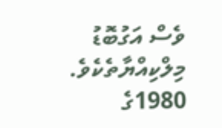ވެސް އަގުބޮޑު މިލްކިއްޔާތެކެވެ.
1980ގެ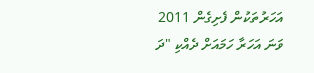އަހަރުތަކުން ފެށިގެން 2011 ވަނަ އަހަރާ ހަމައަށް ދެއްކި "ދަ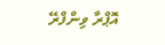އޮޕްރާ ވިންފްރޭ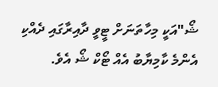ޝޯ"އަކީ މިހާތަނަށް ޓީވީ ދާއިރާގައި ދެއްކި އެންމެ ކާމިޔާބު އެއް ޓޯކް ޝޯ އެވެ.